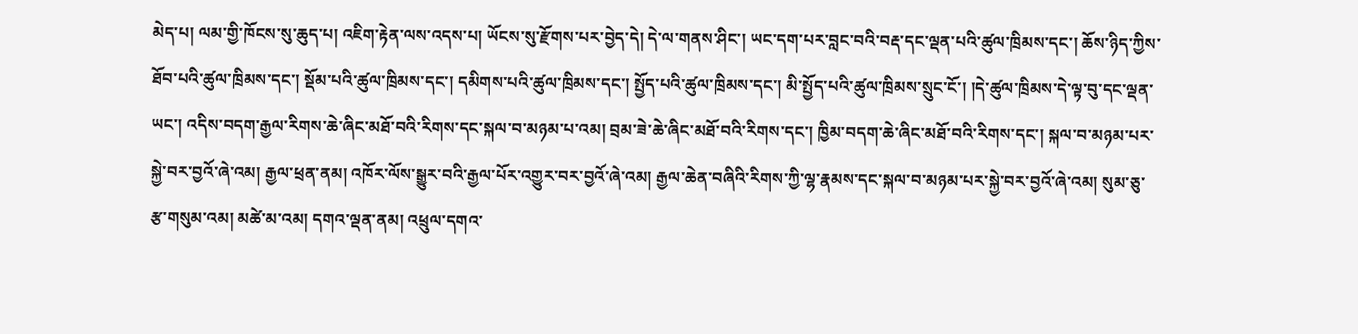མེད་པ། ལམ་གྱི་ཁོངས་སུ་ཆུད་པ། འཇིག་རྟེན་ལས་འདས་པ། ཡོངས་སུ་རྫོགས་པར་བྱེད་དེ། དེ་ལ་གནས་ཤིང་། ཡང་དག་པར་བླང་བའི་བརྡ་དང་ལྡན་པའི་ཚུལ་ཁྲིམས་དང་། ཆོས་ཉིད་ཀྱིས་ཐོབ་པའི་ཚུལ་ཁྲིམས་དང་། སྡོམ་པའི་ཚུལ་ཁྲིམས་དང་། དམིགས་པའི་ཚུལ་ཁྲིམས་དང་། སྤྱོད་པའི་ཚུལ་ཁྲིམས་དང་། མི་སྤྱོད་པའི་ཚུལ་ཁྲིམས་སྲུང་ངོ་། །དེ་ཚུལ་ཁྲིམས་དེ་ལྟ་བུ་དང་ལྡན་ཡང་། འདིས་བདག་རྒྱལ་རིགས་ཆེ་ཞིང་མཐོ་བའི་རིགས་དང་སྐལ་བ་མཉམ་པ་འམ། བྲམ་ཟེ་ཆེ་ཞིང་མཐོ་བའི་རིགས་དང་། ཁྱིམ་བདག་ཆེ་ཞིང་མཐོ་བའི་རིགས་དང་། སྐལ་བ་མཉམ་པར་སྐྱེ་བར་བྱའོ་ཞེ་འམ། རྒྱལ་ཕྲན་ནམ། འཁོར་ལོས་སྒྱུར་བའི་རྒྱལ་པོར་འགྱུར་བར་བྱའོ་ཞེ་འམ། རྒྱལ་ཆེན་བཞིའི་རིགས་ཀྱི་ལྷ་རྣམས་དང་སྐལ་བ་མཉམ་པར་སྐྱེ་བར་བྱའོ་ཞེ་འམ། སུམ་ཅུ་རྩ་གསུམ་འམ། མཚེ་མ་འམ། དགའ་ལྡན་ནམ། འཕྲུལ་དགའ་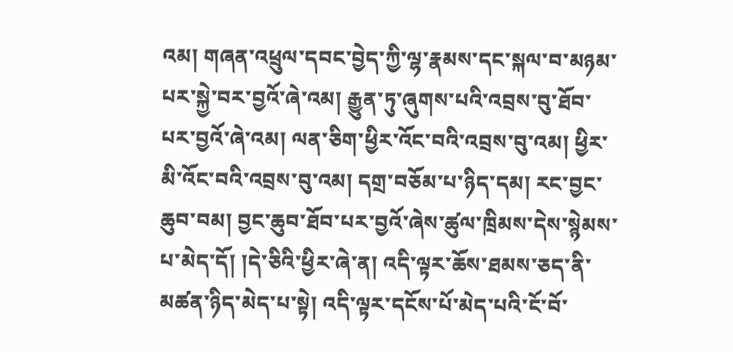འམ། གཞན་འཕྲུལ་དབང་བྱེད་ཀྱི་ལྷ་རྣམས་དང་སྐལ་བ་མཉམ་པར་སྐྱེ་བར་བྱའོ་ཞེ་འམ། རྒྱུན་ཏུ་ཞུགས་པའི་འབྲས་བུ་ཐོབ་པར་བྱའོ་ཞེ་འམ། ལན་ཅིག་ཕྱིར་འོང་བའི་འབྲས་བུ་འམ། ཕྱིར་མི་འོང་བའི་འབྲས་བུ་འམ། དགྲ་བཅོམ་པ་ཉིད་དམ། རང་བྱང་ཆུབ་བམ། བྱང་ཆུབ་ཐོབ་པར་བྱའོ་ཞེས་ཚུལ་ཁྲིམས་དེས་སྙེམས་པ་མེད་དོ། །དེ་ཅིའི་ཕྱིར་ཞེ་ན། འདི་ལྟར་ཆོས་ཐམས་ཅད་ནི་མཚན་ཉིད་མེད་པ་སྟེ། འདི་ལྟར་དངོས་པོ་མེད་པའི་ངོ་བོ་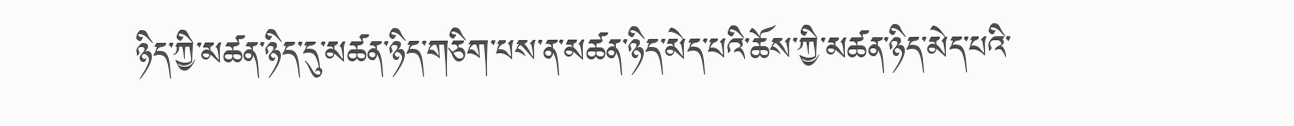ཉིད་ཀྱི་མཚན་ཉིད་དུ་མཚན་ཉིད་གཅིག་པས་ན་མཚན་ཉིད་མེད་པའི་ཆོས་ཀྱི་མཚན་ཉིད་མེད་པའི་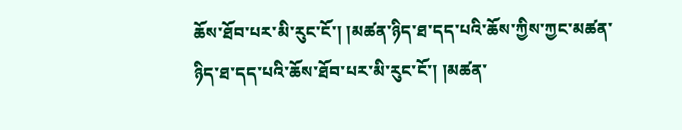ཆོས་ཐོབ་པར་མི་རུང་ངོ་། །མཚན་ཉིད་ཐ་དད་པའི་ཆོས་ཀྱིས་ཀྱང་མཚན་ཉིད་ཐ་དད་པའི་ཆོས་ཐོབ་པར་མི་རུང་ངོ་། །མཚན་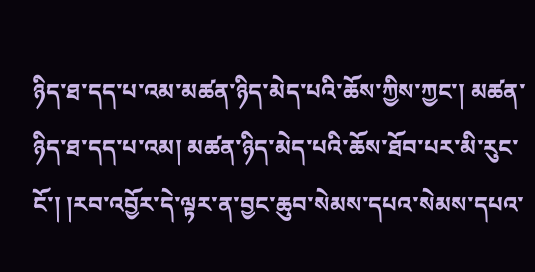ཉིད་ཐ་དད་པ་འམ་མཚན་ཉིད་མེད་པའི་ཆོས་ཀྱིས་ཀྱང་། མཚན་ཉིད་ཐ་དད་པ་འམ། མཚན་ཉིད་མེད་པའི་ཆོས་ཐོབ་པར་མི་རུང་ངོ་། །རབ་འབྱོར་དེ་ལྟར་ན་བྱང་ཆུབ་སེམས་དཔའ་སེམས་དཔའ་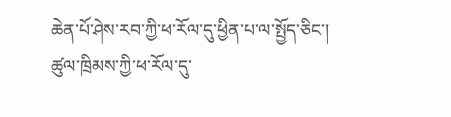ཆེན་པོ་ཤེས་རབ་ཀྱི་ཕ་རོལ་དུ་ཕྱིན་པ་ལ་སྤྱོད་ཅིང་། ཚུལ་ཁྲིམས་ཀྱི་ཕ་རོལ་དུ་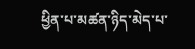ཕྱིན་པ་མཚན་ཉིད་མེད་པ་